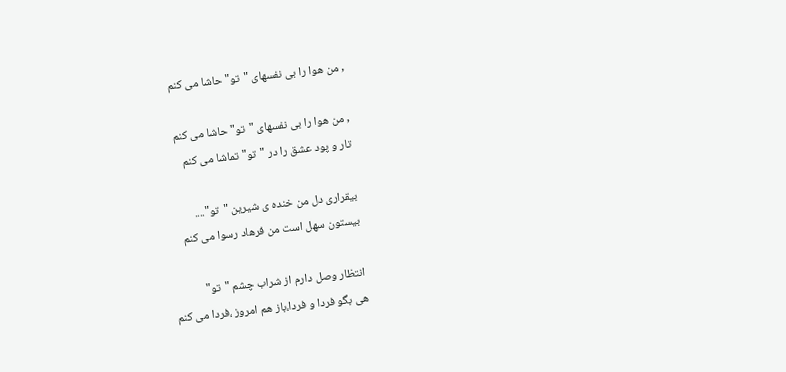, من هوا را بی نفسهای "تو" حاشا می کنم

, من هوا را بی نفسهای "تو" حاشا می کنم
تار و پود عشق را در "تو" تماشا می کنم

بیقراری دل من خنده ی شیرین "تو"....
بیستون سهل است من فرهاد رسوا می کنم

انتظار وصل دارم از شراب چشم "تو"
هی بگو فردا و فردا،باز هم امروز ،فردا می کنم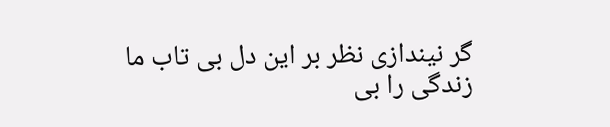گر نیندازی نظر بر این دل بی تاب ما
زندگی را بی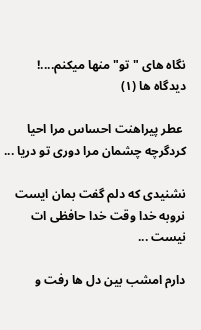نگاه های "تو" منها میکنم....!
دیدگاه ها (۱)

 عطر پیراهنت احساس مرا احیا کردگرچه چشمان مرا دوری تو دریا ...

نشنیدی که دلم گفت بمان ایست نروبه خدا وقت خدا حافظی ات نیست ...

دارم امشب بین دل ها رفت و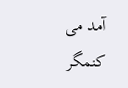آمد می کنمگر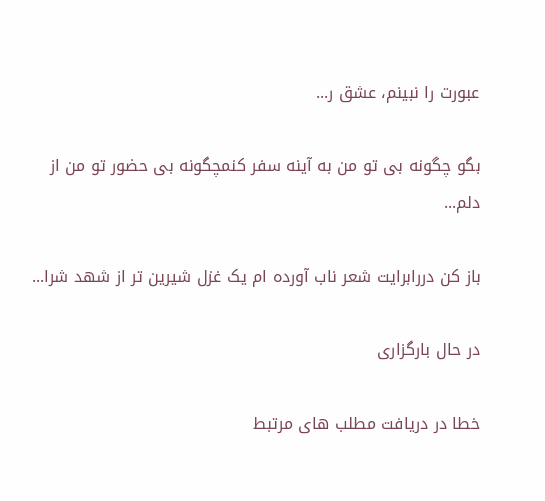عبورت را نبینم، عشق ر...

بگو چگونه بی تو من به آینه سفر کنمچگونه بی حضور تو من از دلم...

باز کن دررابرایت شعر ناب آورده ام یک غزل شیرین تر از شهد شرا...

در حال بارگزاری

خطا در دریافت مطلب های مرتبط